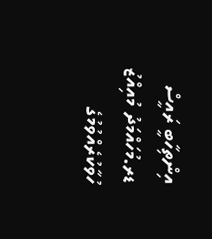އިންތިހާބީ ރައީސް ޑރ.މުހައްމަދު މުއިއްޒު ހުވާކުރެއްވުމުގެ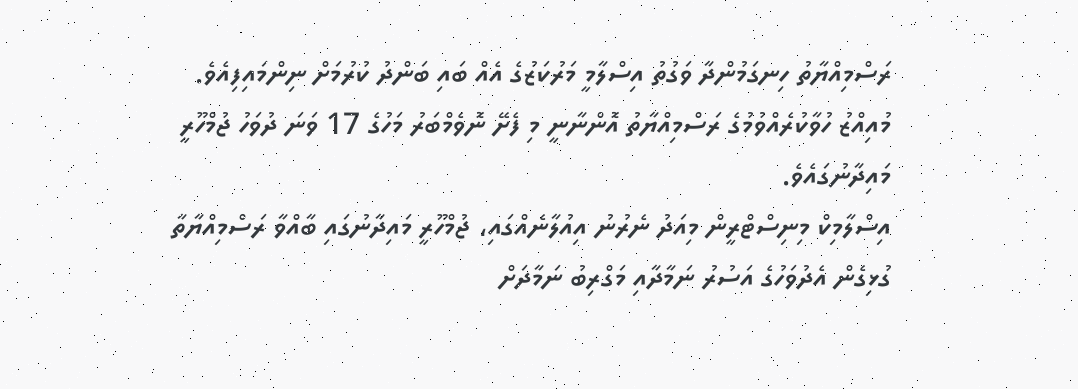ރަސްމިއްޔާތު ހިނގަމުންދާ ވަގުތު އިސްލާމީ މަރުކަޒުގެ އެއް ބައި ބަންދު ކުރުމަށް ނިންމައިފިއެވެ.
މުއިއްޒު ހުވާކުރެއްވުމުގެ ރަސްމިއްޔާތު އޮންނާނީ މި ފެށޭ ނޮވެމްބަރު މަހުގެ 17 ވަނަ ދުވަހު ޖުމްހޫރީ މައިދާނުގައެވެ.
އިސްލާމިކް މިނިސްޓްރީން މިއަދު ނެރުނު އިއުލާނެއްގައި، ޖުމްހޫރީ މައިދާނުގައި ބާއްވާ ރަސްމިއްޔާތާ ގުޅިގެން އެދުވަހުގެ އަސުރު ނަމާދާއި މަގްރިބު ނަމާދަށް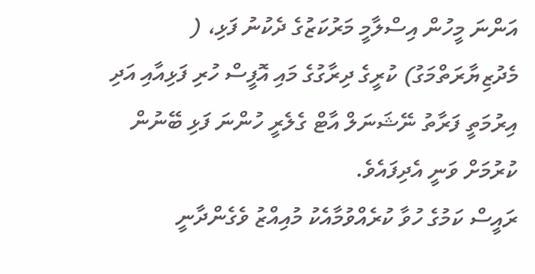އަންނަ މީހުން އިސްލާމީ މަރުކަޒުގެ ދެކުނު ފަޅި، ( މެދުޒިޔާރަތްމަގު) ކުރީގެ ދިރާގުގެ މައި އޮފީސް ހުރި ފަޅިއާއި އަދި އިރުމަތީ ފަރާތު ނޭޝަނަލް އާޓް ގެލެރީ ހުންނަ ފަޅި ބޭނުން ކުރުމަށް ވަނީ އެދިފައެވެ.
ރައީސް ކަމުގެ ހުވާ ކުރެއްވުމާއެކު މުއިއްޒު ވެގެންދާނީ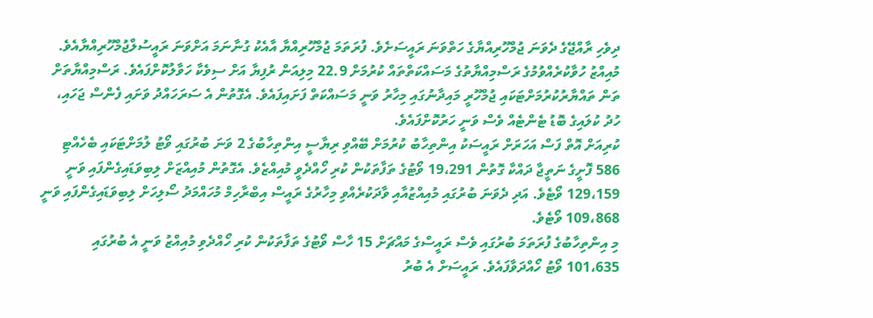ދިވެހި ރާއްޖޭގެ ދެވަނަ ޖުމްހޫރިއްޔާގެ ހަތްވަނަ ރައީސަށެވެ. ފުރަތަމަ ޖުމްހޫރިއްޔާ އާއެކު ގުނާނަމަ އަށްވަނަ ރައީސުލްޖުމްހޫރިއްޔާއެވެ.
މުއިއްޒު ހުވާކުރެއްވުމުގެ ރަސްމިއްޔާތުގެ މަސައްކަތްތައް ކުރުމަށް 22.9 މިލިއަން ރުފިޔާ އަށް ސިވެކާ ހަވާލުކޮށްފައެވެ. ރަސްމިއްޔާތަށް ތަން ތައްޔާރުކުރުމަށްޓަކައި ޖުމްހޫރީ މައިދާނުގައި މިހާރު ވަނީ މަސައްކަތް ފަށައިފައެވެ. އެގޮތުން އެ ސަރަހައްދު ވަށައި ފެންސް ޖަހައި، ހުދު ކުލައިގެ ބޮޑު ޓެންޓެއް ވެސް ވަނީ ހަރުކޮށްފައެވެ.
ކުރިއަށް އޮތް ފަސް އަހަރަށް ރައީސަކު އިންތިހާބު ކުރުމަށް ބޭއްވި ރިޔާސީ އިންތިހާބުގެ 2 ވަނަ ބުރުގައި ވޯޓު ލުމަށްޓަކައި ބެހެއްޓި 586 ފޮށީގެ ނަތީޖާ ދައްކާ ގޮތުން 19،291 ވޯޓުގެ ތަފާތަކުން ކުރި ހޯއްދެވީ މުއިއްޒެވެ. އެގޮތުން މުއިއްޒަށް ލިބިވަޑައިގެންފައި ވަނީ 129،159 ވޯޓެވެ. އަދި ދެވަނަ ބުރުގައި މުއިއްޒުއާއި ވާދަކުރެއްވި މިހާރުގެ ރައީސް އިބްރާހިމް މުހައްމަދު ސޯލިހަށް ލިބިވަޑައިގެންފައި ވަނީ 109،868 ވޯޓެވެ.
މި އިންތިހާބުގެ ފުރަތަމަ ބުރުގައި ވެސް ރައީސްގެ މައްޗަށް 15 ހާސް ވޯޓުގެ ތަފާތަކުން ކުރި ހޯއްދެވި މުއިއްޒު ވަނީ އެ ބުރުގައި 101،635 ވޯޓު ހޯއްދަވާފައެވެ. ރައީސަށް އެ ބުރު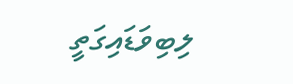ލިބިވަޑައިގަތީ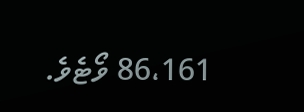86،161 ވޯޓެވެ.